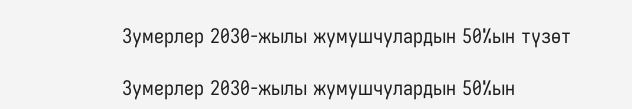Зумерлер 2030-жылы жумушчулардын 50%ын түзөт

Зумерлер 2030-жылы жумушчулардын 50%ын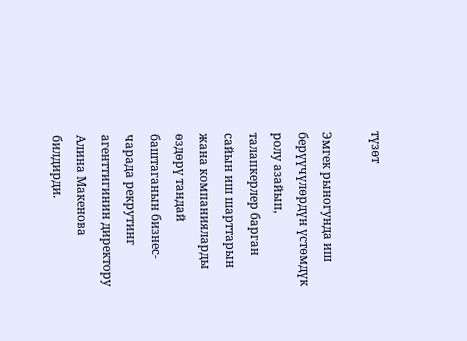түзөт

Эмгек рыногунда иш берүүчүлөрдүн үстөмдүк ролу азайып, талапкерлер барган сайын иш шарттарын жана компанияларды өздөрү тандай баштаганын бизнес-чарада рекрутинг агенттигинин директору Алина Макенова билдирди.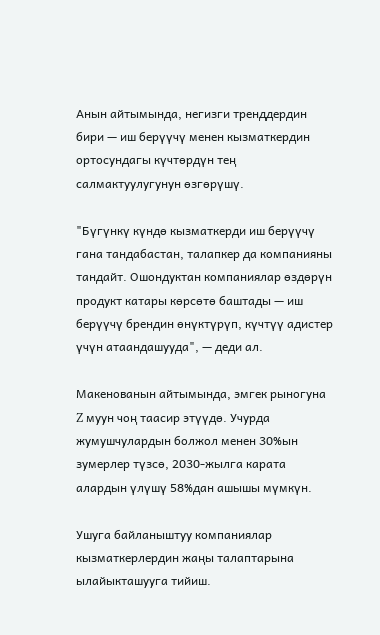Анын айтымында, негизги тренддердин бири — иш берүүчү менен кызматкердин ортосундагы күчтөрдүн тең салмактуулугунун өзгөрүшү.

"Бүгүнкү күндө кызматкерди иш берүүчү гана тандабастан, талапкер да компанияны тандайт. Ошондуктан компаниялар өздөрүн продукт катары көрсөтө баштады — иш берүүчү брендин өнүктүрүп, күчтүү адистер үчүн атаандашууда", — деди ал.

Макенованын айтымында, эмгек рыногуна Z муун чоң таасир этүүдө. Учурда жумушчулардын болжол менен 30%ын зумерлер түзсө, 2030-жылга карата алардын үлүшү 58%дан ашышы мүмкүн.

Ушуга байланыштуу компаниялар кызматкерлердин жаңы талаптарына ылайыкташууга тийиш.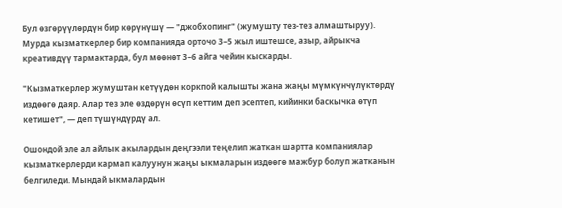Бул өзгөрүүлөрдүн бир көрүнүшү — "джобхопинг" (жумушту тез-тез алмаштыруу). Мурда кызматкерлер бир компанияда орточо 3–5 жыл иштешсе, азыр, айрыкча креативдүү тармактарда, бул мөөнөт 3–6 айга чейин кыскарды.

"Кызматкерлер жумуштан кетүүдөн коркпой калышты жана жаңы мүмкүнчүлүктөрдү издөөгө даяр. Алар тез эле өздөрүн өсүп кеттим деп эсептеп, кийинки баскычка өтүп кетишет", — деп түшүндүрдү ал.

Ошондой эле ал айлык акылардын деңгээли теңелип жаткан шартта компаниялар кызматкерлерди кармап калуунун жаңы ыкмаларын издөөгө мажбур болуп жатканын белгиледи. Мындай ыкмалардын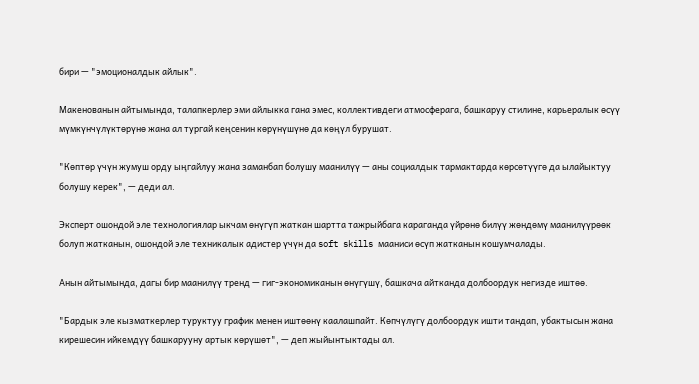бири — "эмоционалдык айлык".

Макенованын айтымында, талапкерлер эми айлыкка гана эмес, коллективдеги атмосферага, башкаруу стилине, карьералык өсүү мүмкүнчүлүктөрүнө жана ал тургай кеңсенин көрүнүшүнө да көңүл бурушат.

"Көптөр үчүн жумуш орду ыңгайлуу жана заманбап болушу маанилүү — аны социалдык тармактарда көрсөтүүгө да ылайыктуу болушу керек", — деди ал.

Эксперт ошондой эле технологиялар ыкчам өнүгүп жаткан шартта тажрыйбага караганда үйрөнө билүү жөндөмү маанилүүрөөк болуп жатканын, ошондой эле техникалык адистер үчүн да soft skills мааниси өсүп жатканын кошумчалады.

Анын айтымында, дагы бир маанилүү тренд — гиг-экономиканын өнүгүшү, башкача айтканда долбоордук негизде иштөө.

"Бардык эле кызматкерлер туруктуу график менен иштөөнү каалашпайт. Көпчүлүгү долбоордук ишти тандап, убактысын жана кирешесин ийкемдүү башкарууну артык көрүшөт", — деп жыйынтыктады ал.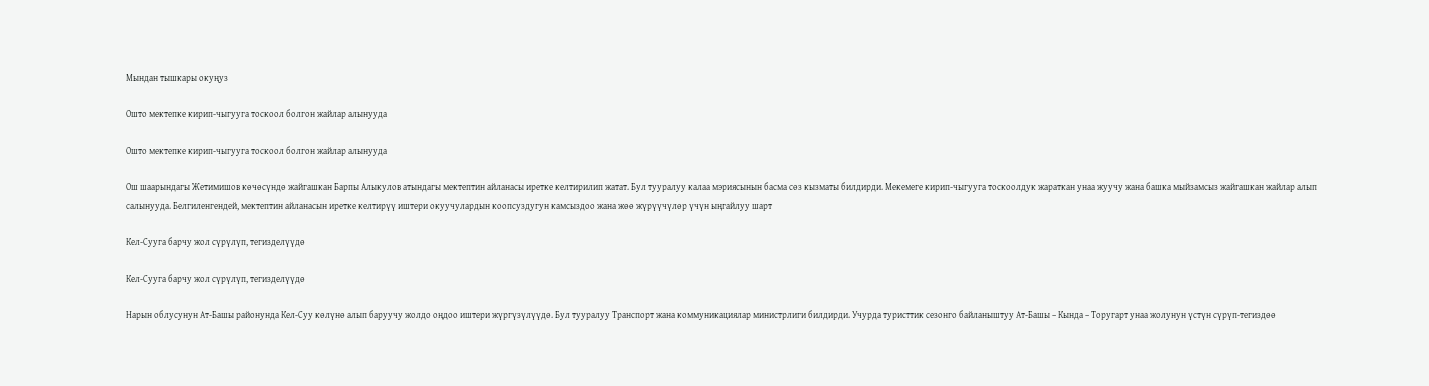Мындан тышкары окуңуз

Ошто мектепке кирип-чыгууга тоскоол болгон жайлар алынууда

Ошто мектепке кирип-чыгууга тоскоол болгон жайлар алынууда

Ош шаарындагы Жетимишов көчөсүндө жайгашкан Барпы Алыкулов атындагы мектептин айланасы иретке келтирилип жатат. Бул тууралуу калаа мэриясынын басма сөз кызматы билдирди. Мекемеге кирип-чыгууга тоскоолдук жараткан унаа жуучу жана башка мыйзамсыз жайгашкан жайлар алып салынууда. Белгиленгендей, мектептин айланасын иретке келтирүү иштери окуучулардын коопсуздугун камсыздоо жана жөө жүрүүчүлөр үчүн ыңгайлуу шарт

Кел-Сууга барчу жол сүрүлүп, тегизделүүдө

Кел-Сууга барчу жол сүрүлүп, тегизделүүдө

Нарын облусунун Ат-Башы районунда Кел-Суу көлүнө алып баруучу жолдо оңдоо иштери жүргүзүлүүдө. Бул тууралуу Транспорт жана коммуникациялар министрлиги билдирди. Учурда туристтик сезонго байланыштуу Ат-Башы – Кында – Торугарт унаа жолунун үстүн сүрүп-тегиздөө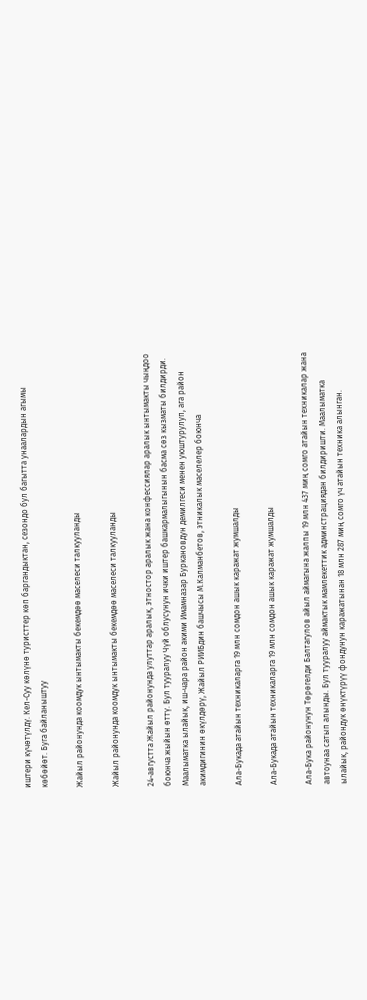иштери күчөтүлдү. Кел-Суу көлүнө туристтер көп баргандыктан, сезондо бул багытта унаалардын агымы көбөйөт. Буга байланыштуу

Жайыл районунда коомдук ынтымакты бекемдөө маселеси талкууланды

Жайыл районунда коомдук ынтымакты бекемдөө маселеси талкууланды

24-августта Жайыл районунда улуттар аралык, этностор аралык жана конфессиялар аралык ынтымакты чыңдоо боюнча жыйын өттү. Бул тууралуу Чүй облусунун ички иштер башкармалыгынын басма сөз кызматы билдирди. Маалыматка ылайык, иш-чара район акими Имамназар Буркановдун демилгеси менен уюштурулуп, ага район акимдигинин өкүлдөрү, Жайыл РИИБдин башчысы М.Калманбетов, этникалык маселелер боюнча

Ала-Букада атайын техникаларга 19 млн сомдон ашык каражат жумшалды

Ала-Букада атайын техникаларга 19 млн сомдон ашык каражат жумшалды

Ала-Бука районунун Төрөгелди Балтагулов айыл аймагына жалпы 19 млн 437 миң сомго атайын техникалар жана автоунаа сатып алынды. Бул тууралуу аймактык мамлекеттик админстрациядан билдиришти. Маалыматка ылайык, райондук өнүктүрүү фондунун каражатынан 18 млн 287 миң сомго үч атайын техника алынган.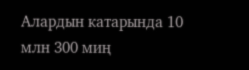Алардын катарында 10 млн 300 миң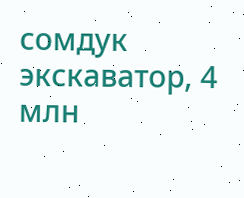сомдук экскаватор, 4 млн